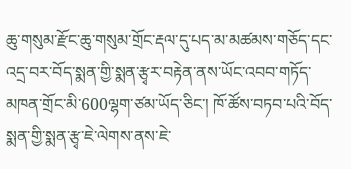ཆུ་གསུམ་རྫོང་ཆུ་གསུམ་གྲོང་རྡལ་དུ་པད་མ་མཚམས་གཅོད་དང་འདྲ་བར་བོད་སྨན་གྱི་སྨན་རྩྭར་བརྟེན་ནས་ཡོང་འབབ་གཏོད་མཁན་གྲོང་མི་600ལྷག་ཙམ་ཡོད་ཅིང་། ཁོ་ཚོས་བཏབ་པའི་བོད་སྨན་གྱི་སྨན་རྩྭ་ཇེ་ལེགས་ནས་ཇེ་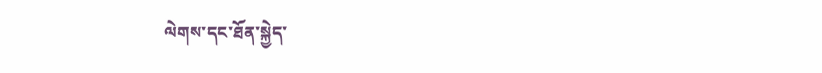ལེགས་དང་ཐོན་སྐྱེད་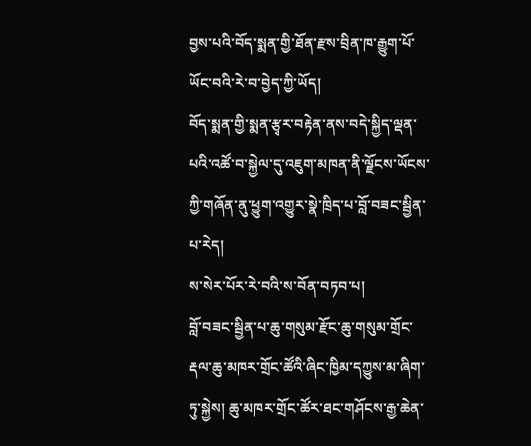བྱས་པའི་བོད་སྨན་གྱི་ཐོན་རྫས་བྲིན་ཁ་རྒྱུག་པོ་ཡོང་བའི་རེ་བ་བྱེད་ཀྱི་ཡོད།
བོད་སྨན་གྱི་སྨན་རྩྭར་བརྟེན་ནས་བདེ་སྐྱིད་ལྡན་པའི་འཚོ་བ་སྐྱེལ་དུ་འཇུག་མཁན་ནི་ལྗོངས་ཡོངས་ཀྱི་གཞོན་ནུ་ཕྱུག་འགྱུར་སྣེ་ཁྲིད་པ་བློ་བཟང་སྦྱིན་པ་རེད།
ས་སེར་པོར་རེ་བའི་ས་བོན་བཏབ་པ།
བློ་བཟང་སྦྱིན་པ་ཆུ་གསུམ་རྫོང་ཆུ་གསུམ་གྲོང་རྡལ་ཆུ་མཁར་གྲོང་ཚོའི་ཞིང་ཁྱིམ་དཀྱུས་མ་ཞིག་ཏུ་སྐྱེས། ཆུ་མཁར་གྲོང་ཚོར་ཐང་གཤོངས་རྒྱ་ཆེན་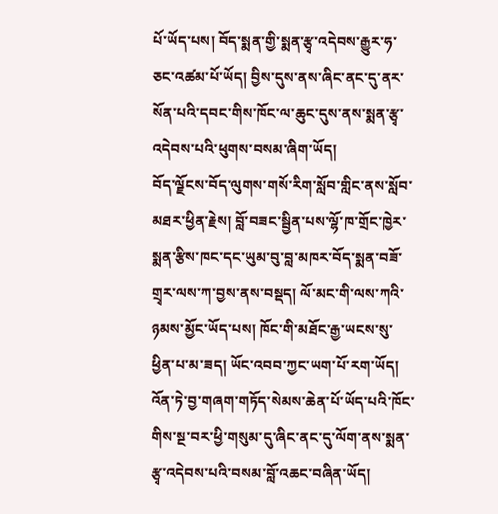པོ་ཡོད་པས། བོད་སྨན་གྱི་སྨན་རྩྭ་འདེབས་རྒྱུར་ཧ་ཅང་འཚམ་པོ་ཡོད། བྱིས་དུས་ནས་ཞིང་ནང་དུ་ནར་སོན་པའི་དབང་གིས་ཁོང་ལ་ཆུང་དུས་ནས་སྨན་རྩྭ་འདེབས་པའི་ཕུགས་བསམ་ཞིག་ཡོད།
བོད་ལྗོངས་བོད་ལུགས་གསོ་རིག་སློབ་གླིང་ནས་སློབ་མཐར་ཕྱིན་རྗེས། བློ་བཟང་སྦྱིན་པས་ལྷོ་ཁ་གྲོང་ཁྱེར་སྨན་རྩིས་ཁང་དང་ཡུམ་བུ་བླ་མཁར་བོད་སྨན་བཟོ་གྲྭར་ལས་ཀ་བྱས་ནས་བསྡད། ལོ་མང་གི་ལས་ཀའི་ཉམས་མྱོང་ཡོད་པས། ཁོང་གི་མཐོང་རྒྱ་ཡངས་སུ་ཕྱིན་པ་མ་ཟད། ཡོང་འབབ་ཀྱང་ཡག་པོ་རག་ཡོད། འོན་ཏེ་བྱ་གཞག་གཏོད་སེམས་ཆེན་པོ་ཡོད་པའི་ཁོང་གིས་སྔ་བར་ཕྱི་གསུམ་དུ་ཞིང་ནང་དུ་ལོག་ནས་སྨན་རྩྭ་འདེབས་པའི་བསམ་བློ་འཆང་བཞིན་ཡོད།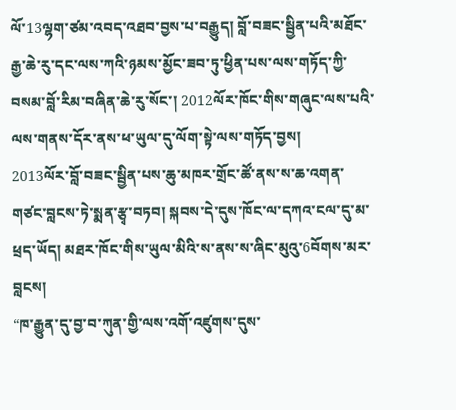ལོ་13ལྷག་ཙམ་འབད་འཐབ་བྱས་པ་བརྒྱུད། བློ་བཟང་སྦྱིན་པའི་མཐོང་རྒྱ་ཆེ་རུ་དང་ལས་ཀའི་ཉམས་མྱོང་ཟབ་ཏུ་ཕྱིན་པས་ལས་གཏོད་ཀྱི་བསམ་བློ་རིམ་བཞིན་ཆེ་རུ་སོང་། 2012ལོར་ཁོང་གིས་གཞུང་ལས་པའི་ལས་གནས་དོར་ནས་ཕ་ཡུལ་དུ་ལོག་སྟེ་ལས་གཏོད་བྱས།
2013ལོར་བློ་བཟང་སྦྱིན་པས་ཆུ་མཁར་གྲོང་ཚོ་ནས་ས་ཆ་འགན་གཙང་བླངས་ཏེ་སྨན་རྩྭ་བཏབ། སྐབས་དེ་དུས་ཁོང་ལ་དཀའ་ངལ་དུ་མ་ཕྲད་ཡོད། མཐར་ཁོང་གིས་ཡུལ་མིའི་ས་ནས་ས་ཞིང་མུའུ་6བོགས་མར་བླངས།
“ཁ་རྒྱུན་དུ་བྱ་བ་ཀུན་གྱི་ལས་འགོ་འཛུགས་དུས་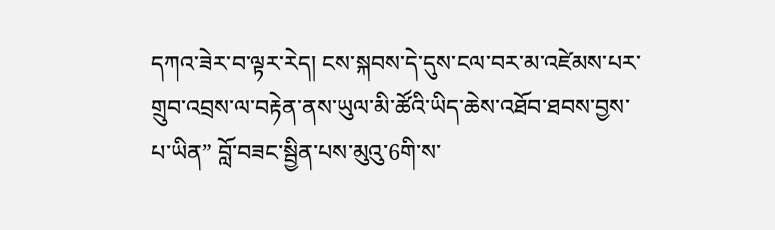དཀའ་ཟེར་བ་ལྟར་རེད། ངས་སྐབས་དེ་དུས་ངལ་བར་མ་འཛེམས་པར་གྲུབ་འབྲས་ལ་བརྟེན་ནས་ཡུལ་མི་ཚོའི་ཡིད་ཆེས་འཐོབ་ཐབས་བྱས་པ་ཡིན” བློ་བཟང་སྦྱིན་པས་མུའུ་6གི་ས་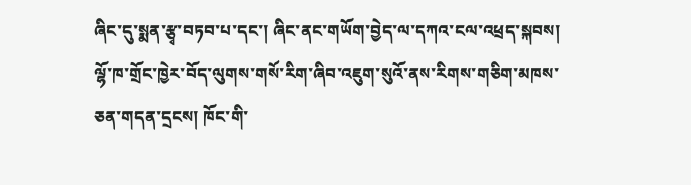ཞིང་དུ་སྨན་རྩྭ་བཏབ་པ་དང་། ཞིང་ནང་གཡོག་བྱེད་ལ་དཀའ་ངལ་འཕྲད་སྐབས། ལྷོ་ཁ་གྲོང་ཁྱེར་བོད་ལུགས་གསོ་རིག་ཞིབ་འཇུག་སུའོ་ནས་རིགས་གཅིག་མཁས་ཅན་གདན་དྲངས། ཁོང་གི་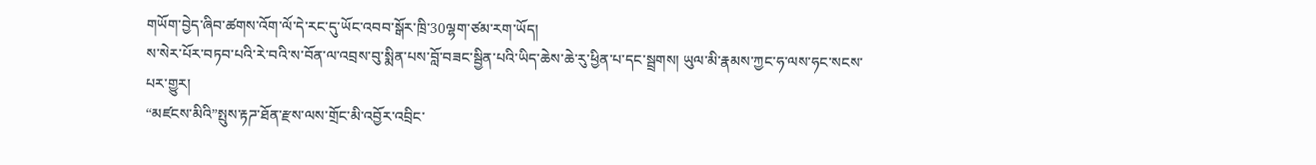གཡོག་བྱེད་ཞིབ་ཚགས་འོག་ལོ་དེ་རང་དུ་ཡོང་འབབ་སྒོར་ཁྲི་30ལྷག་ཙམ་རག་ཡོད།
ས་སེར་པོར་བཏབ་པའི་རེ་བའི་ས་བོན་ལ་འབྲས་བུ་སྨིན་པས་བློ་བཟང་སྦྱིན་པའི་ཡིད་ཆེས་ཆེ་རུ་ཕྱིན་པ་དང་སྦྲགས། ཡུལ་མི་རྣམས་ཀྱང་ཧ་ལས་ཧང་སངས་པར་གྱུར།
“མཛངས་མིའི”སྤུས་རྟཌ་ཐོན་རྫས་ལས་གྲོང་མི་འབྱོར་འབྲིང་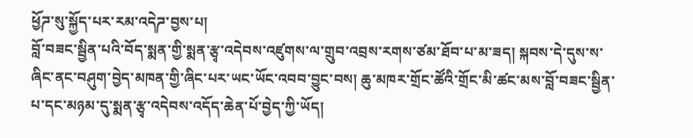ཕྱོཌ་སུ་སྐྱོད་པར་རམ་འདེཌ་བྱས་པ།
བློ་བཟང་སྦྱིན་པའི་བོད་སྨན་གྱི་སྨན་རྩྭ་འདེབས་འཛུགས་ལ་གྲུབ་འབྲས་རགས་ཙམ་ཐོབ་པ་མ་ཟད། སྐབས་དེ་དུས་ས་ཞིང་ནང་བཤུག་བྱེད་མཁན་གྱི་ཞིང་པར་ཡང་ཡོང་འབབ་བྱུང་བས། ཆུ་མཁར་གྲོང་ཚོའི་གྲོང་མི་ཚང་མས་བློ་བཟང་སྦྱིན་པ་དང་མཉམ་དུ་སྨན་རྩྭ་འདེབས་འདོད་ཆེན་པོ་བྱེད་ཀྱི་ཡོད།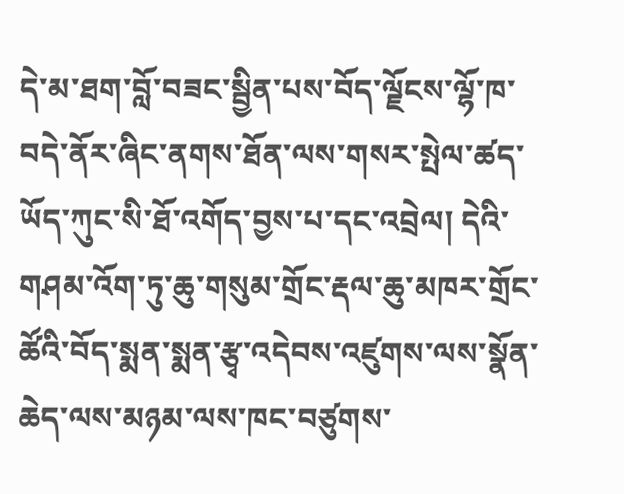དེ་མ་ཐག་བློ་བཟང་སྦྱིན་པས་བོད་ལྗོངས་ལྷོ་ཁ་བདེ་ནོར་ཞིང་ནགས་ཐོན་ལས་གསར་སྤེལ་ཚད་ཡོད་ཀུང་སི་ཐོ་འགོད་བྱས་པ་དང་འབྲེལ། དེའི་གཤམ་འོག་ཏུ་ཆུ་གསུམ་གྲོང་རྡལ་ཆུ་མཁར་གྲོང་ཚོའི་བོད་སྨན་སྨན་རྩྭ་འདེབས་འཛུགས་ལས་སྣོན་ཆེད་ལས་མཉམ་ལས་ཁང་བཙུགས་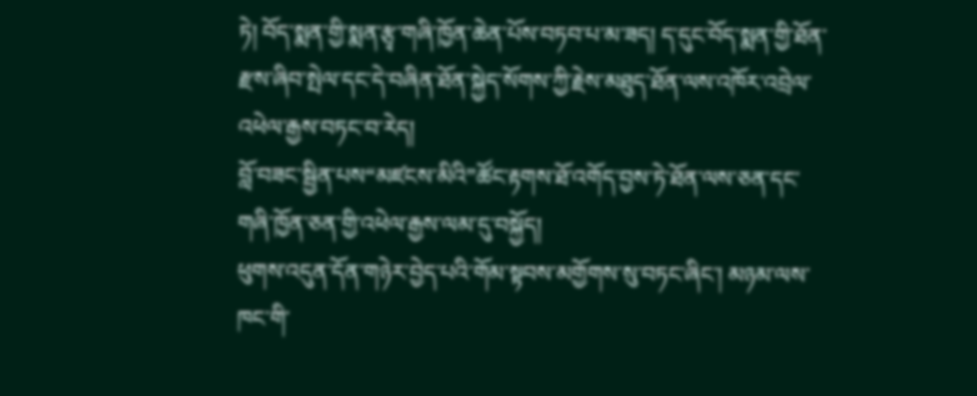ཏེ། བོད་སྨན་གྱི་སྨན་རྩྭ་གཞི་ཁྱོན་ཆེན་པོས་བཏབ་པ་མ་ཟད། ད་དུང་བོད་སྨན་གྱི་ཐོན་རྫས་ཞིབ་སྤེལ་དང་དེ་བཞིན་ཐོན་སྐྱེད་སོགས་ཀྱི་རྗེས་མཐུད་ཐོན་ལས་འཁོར་འབྲེལ་འཕེལ་རྒྱས་བཏང་བ་རེད།
བློ་བཟང་སྦྱིན་པས“མཛངས་མིའི”ཚོང་རྟགས་ཐོ་འགོད་བྱས་ཏེ་ཐོན་ལས་ཅན་དང་གཞི་ཁྱོན་ཅན་གྱི་འཕེལ་རྒྱས་ལམ་དུ་བསྐྱོད།
ཕུགས་འདུན་དོན་གཉེར་བྱེད་པའི་གོམ་སྟབས་མགྱོགས་སུ་བཏང་ཞིང་། མཉམ་ལས་ཁང་གི་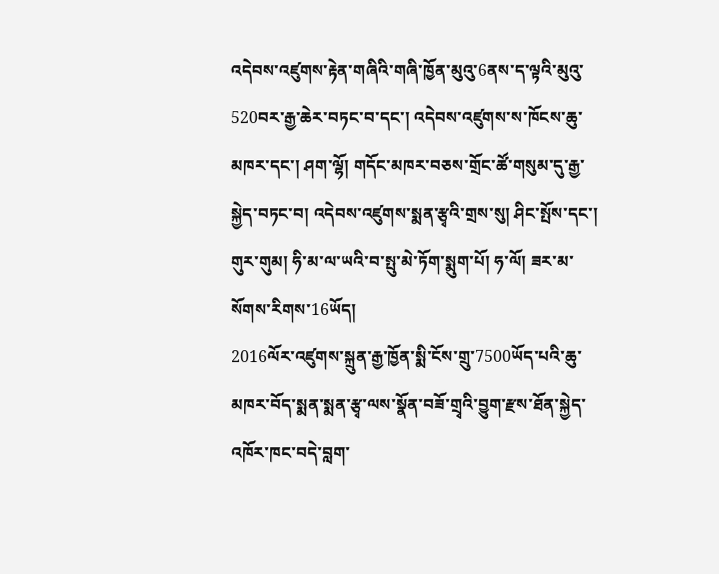འདེབས་འཛུགས་རྟེན་གཞིའི་གཞི་ཁྱོན་མུའུ་6ནས་ད་ལྟའི་མུའུ་520བར་རྒྱ་ཆེར་བཏང་བ་དང་། འདེབས་འཛུགས་ས་ཁོངས་ཆུ་མཁར་དང་། ཤག་ལྷོ། གདོང་མཁར་བཅས་གྲོང་ཚོ་གསུམ་དུ་རྒྱ་སྐྱེད་བཏང་བ། འདེབས་འཛུགས་སྨན་རྩྭའི་གྲས་སུ། ཤིང་སྤོས་དང་། གུར་གུམ། ཧི་མ་ལ་ཡའི་བ་སྤུ་མེ་ཏོག་སྨུག་པོ། ཧ་ལོ། ཟར་མ་སོགས་རིགས་16ཡོད།
2016ལོར་འཛུགས་སྐྲུན་རྒྱ་ཁྱོན་སྨི་ངོས་གྲུ་7500ཡོད་པའི་ཆུ་མཁར་བོད་སྨན་སྨན་རྩྭ་ལས་སྣོན་བཟོ་གྲྭའི་བྱུག་རྫས་ཐོན་སྐྱེད་འཁོར་ཁང་བདེ་བླག་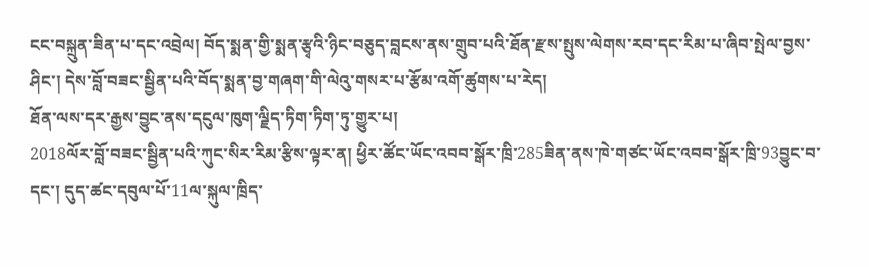ངང་བསྐྲུན་ཟིན་པ་དང་འབྲེལ། བོད་སྨན་གྱི་སྨན་རྩྭའི་ཉིང་བཅུད་བླངས་ནས་གྲུབ་པའི་ཐོན་རྫས་སྤུས་ལེགས་རབ་དང་རིམ་པ་ཞིབ་སྤེལ་བྱས་ཤིང་། དེས་བློ་བཟང་སྦྱིན་པའི་བོད་སྨན་བྱ་གཞག་གི་ལེའུ་གསར་པ་རྩོམ་འགོ་ཚུགས་པ་རེད།
ཐོན་ལས་དར་རྒྱས་བྱུང་ནས་དངུལ་ཁུག་ལྗིད་ཏིག་ཏིག་ཏུ་གྱུར་པ།
2018ལོར་བློ་བཟང་སྦྱིན་པའི་ཀུང་སིར་རིམ་རྩིས་ལྟར་ན། ཕྱིར་ཚོང་ཡོང་འབབ་སྒོར་ཁྲི་285ཟིན་ནས་ཁེ་གཙང་ཡོང་འབབ་སྒོར་ཁྲི་93བྱུང་བ་དང་། དུད་ཚང་དབུལ་པོ་11ལ་སྐུལ་ཁྲིད་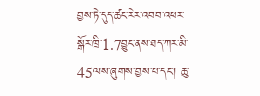བྱས་ཏེ་དུད་ཚང་རེར་འབབ་འཕར་སྒོར་ཁྲི་1.7བྱུང་ནས་ཐད་ཀར་མི་45ལས་ཞུགས་བྱས་པ་དང་། ཆུ་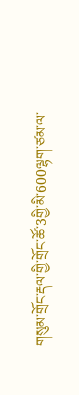གསུམ་གྲོང་རྡལ་གྱི་གྲོང་ཚོ་3གྱི་མི་600ལྷག་ཙམ་ལ་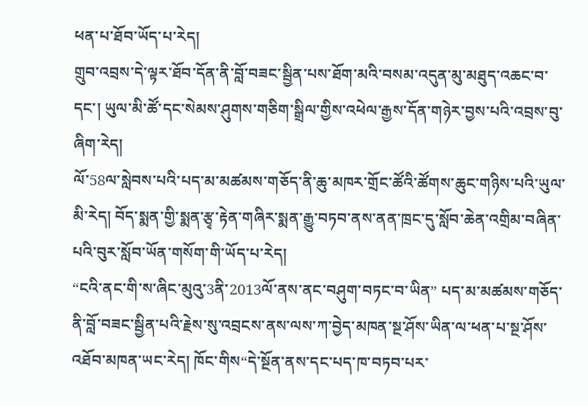ཕན་པ་ཐོབ་ཡོད་པ་རེད།
གྲུབ་འབྲས་དེ་ལྟར་ཐོབ་དོན་ནི་བློ་བཟང་སྦྱིན་པས་ཐོག་མའི་བསམ་འདུན་མུ་མཐུད་འཆང་བ་དང་། ཡུལ་མི་ཚོ་དང་སེམས་ཤུགས་གཅིག་སྒྲིལ་གྱིས་འཕེལ་རྒྱས་དོན་གཉེར་བྱས་པའི་འབྲས་བུ་ཞིག་རེད།
ལོ་58ལ་སླེབས་པའི་པད་མ་མཚམས་གཅོད་ནི་ཆུ་མཁར་གྲོང་ཚོའི་ཚོགས་ཆུང་གཉིས་པའི་ཡུལ་མི་རེད། བོད་སྨན་གྱི་སྨན་རྩྭ་རྟེན་གཞིར་སྨན་རྒྱུ་བཏབ་ནས་ནན་ཁྲང་དུ་སློབ་ཆེན་འགྲིམ་བཞིན་པའི་བུར་སློབ་ཡོན་གསོག་གི་ཡོད་པ་རེད།
“ངའི་ནང་གི་ས་ཞིང་མུའུ་3ནི་2013ལོ་ནས་ནང་བཤུག་བཏང་བ་ཡིན” པད་མ་མཚམས་གཅོད་ནི་བློ་བཟང་སྦྱིན་པའི་རྗེས་སུ་འབྲངས་ནས་ལས་ཀ་བྱེད་མཁན་སྔ་ཤོས་ཡིན་ལ་ཕན་པ་སྔ་ཤོས་འཐོབ་མཁན་ཡང་རེད། ཁོང་གིས“དེ་སྔོན་ནས་དང་པད་ཁ་བཏབ་པར་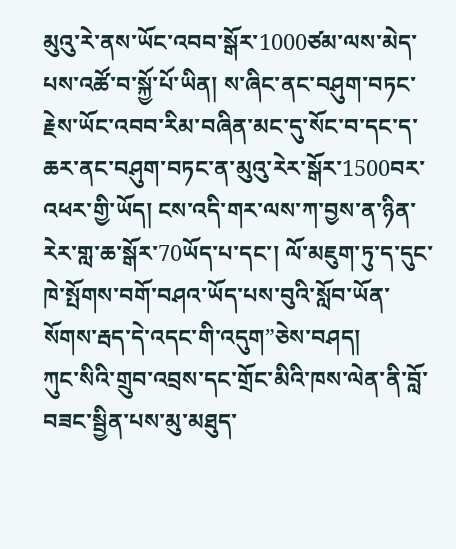མུའུ་རེ་ནས་ཡོང་འབབ་སྒོར་1000ཙམ་ལས་མེད་པས་འཚོ་བ་སྐྱོ་པོ་ཡིན། ས་ཞིང་ནང་བཤུག་བཏང་རྗེས་ཡོང་འབབ་རིམ་བཞིན་མང་དུ་སོང་བ་དང་ད་ཆར་ནང་བཤུག་བཏང་ན་མུའུ་རེར་སྒོར་1500བར་འཕར་གྱི་ཡོད། ངས་འདི་གར་ལས་ཀ་བྱས་ན་ཉིན་རེར་གླ་ཆ་སྒོར་70ཡོད་པ་དང་། ལོ་མཇུག་ཏུ་ད་དུང་ཁེ་སྤོགས་བགོ་བཤའ་ཡོད་པས་བུའི་སློབ་ཡོན་སོགས་རྦད་དེ་འདང་གི་འདུག”ཅེས་བཤད།
ཀུང་སིའི་གྲུབ་འབྲས་དང་གྲོང་མིའི་ཁས་ལེན་ནི་བློ་བཟང་སྦྱིན་པས་མུ་མཐུད་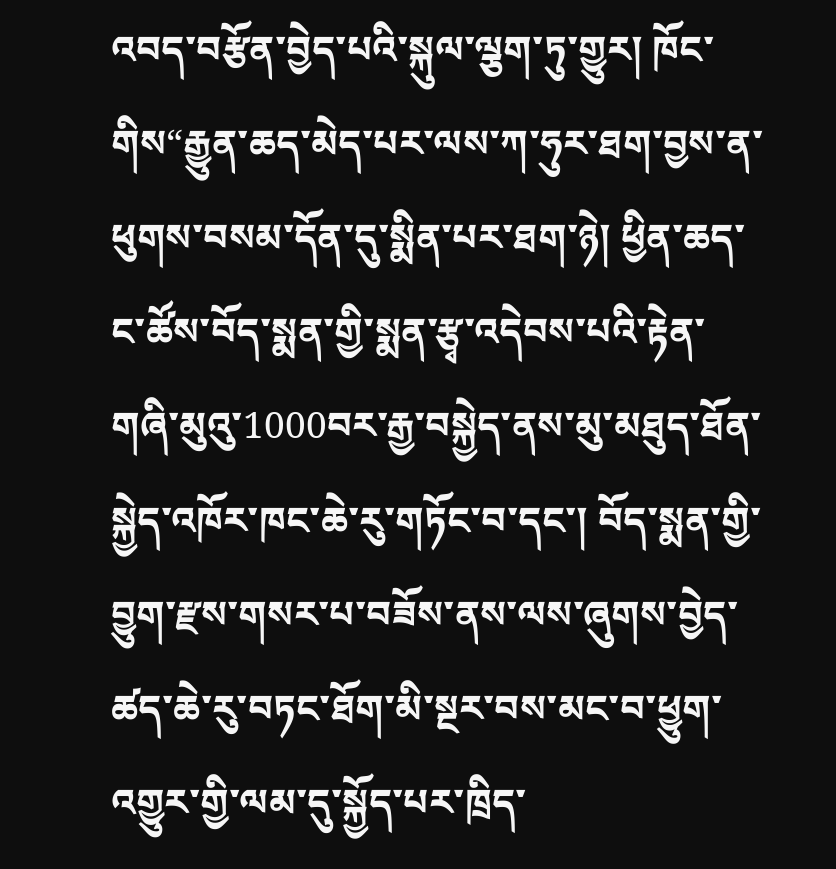འབད་བརྩོན་བྱེད་པའི་སྐུལ་ལྕག་ཏུ་གྱུར། ཁོང་གིས“རྒྱུན་ཆད་མེད་པར་ལས་ཀ་ཧུར་ཐག་བྱས་ན་ཕུགས་བསམ་དོན་དུ་སྨིན་པར་ཐག་ཉེ། ཕྱིན་ཆད་ང་ཚོས་བོད་སྨན་གྱི་སྨན་རྩྭ་འདེབས་པའི་རྟེན་གཞི་མུའུ་1000བར་རྒྱ་བསྐྱེད་ནས་མུ་མཐུད་ཐོན་སྐྱེད་འཁོར་ཁང་ཆེ་རུ་གཏོང་བ་དང་། བོད་སྨན་གྱི་བྱུག་རྫས་གསར་པ་བཟོས་ནས་ལས་ཞུགས་བྱེད་ཚད་ཆེ་རུ་བཏང་ཐོག་མི་སྔར་བས་མང་བ་ཕྱུག་འགྱུར་གྱི་ལམ་དུ་སྐྱོད་པར་ཁྲིད་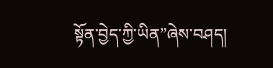སྟོན་བྱེད་ཀྱི་ཡིན”ཞེས་བཤད།